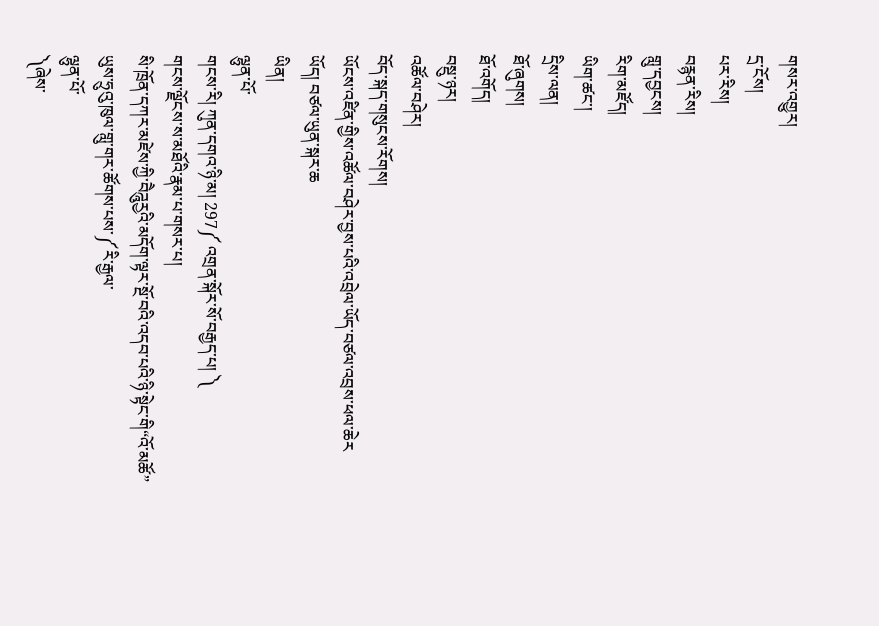གསར་འགྱུར།
དྲ་ངོས།
པར་རིས།
བརྙན་རིས།
གླུ་དབྱངས།
རིག་མཛོད།
ཡིག་ཚང་།
དྲིས་ལན།
ཐོ་ཞུགས།
ཐོ་འགོད།
བསྡུ་ཉར།
འཚོལ་བཤེར།
བོད་སྐད་གསུངས་རོགས།
ཡོངས་འཛིན་གྱིས་འཚོལ་བཤེར་བྱས་པའི་འབྲེལ་ཡོད་བཙལ་འབྲས་ཕལ་ཆེར
ཡོད། བཙལ་ཡུན་སྐར་ཆ
ཡིན།
ལྷུན་པོ་
གངས་རི། ཀུན་དགའ་ཉི་མ། 297༼ འགྲན་སྐོར་སོ་བརྒྱད་པ། ༽
གངས་ལྗོངས་ས་མཐོའི་རྣམ་པ་གསར་པ།
སི་ཁྲོན་དཀར་མཛེས་ཀྱི་བཻཌཱུརྱའི་མདོག་ལྟར་སྔོ་བའི་འདབ་པའི་ཉི་སྟེང་གི“འོ་མཚོ”
ཡུས་ཧྲུའུ་ཁུལ་གླུ་གར་ཚོགས་པས་༼རི་རྒྱལ་
ལྷུན་པོ་
༽ཞེས་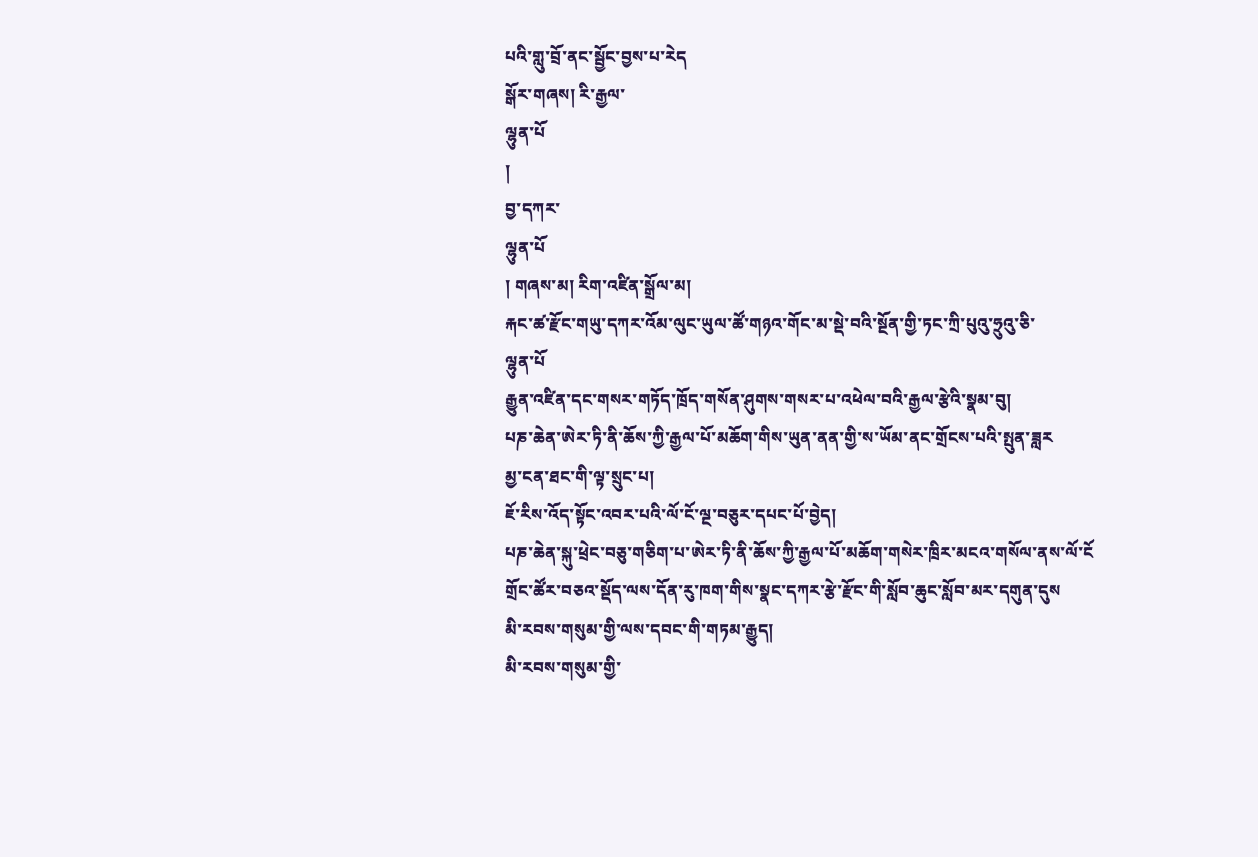པའི་གླུ་བྲོ་ནང་སྦྱོང་བྱས་པ་རེད
སྒོར་གཞས། རི་རྒྱལ་
ལྷུན་པོ
།
བྱ་དཀར་
ལྷུན་པོ
། གཞས་མ། རིག་འཛིན་སྒྲོལ་མ།
རྐང་ཚ་རྫོང་གཡུ་དཀར་འོམ་ལུང་ཡུལ་ཚོ་གཉའ་གོང་མ་སྡེ་བའི་སྔོན་གྱི་ཏང་ཀྲི་པུའུ་ཧྲུའུ་ཅི་
ལྷུན་པོ
རྒྱུན་འཛིན་དང་གསར་གཏོད་ཁྲོད་གསོན་ཤུགས་གསར་པ་འཕེལ་བའི་རྒྱལ་རྩེའི་སྣམ་བུ།
པཎ་ཆེན་ཨེར་ཏི་ནི་ཆོས་ཀྱི་རྒྱལ་པོ་མཆོག་གིས་ཡུན་ནན་གྱི་ས་ཡོམ་ནང་གྲོངས་པའི་སྤུན་ཟླར
མྱ་ངན་ཐང་གི་ལྟ་སྲུང་པ།
ཇོ་རིས་འོད་སྟོང་འབར་པའི་ལོ་ངོ་ལྔ་བཅུར་དཔང་པོ་བྱེད།
པཎ་ཆེན་སྐུ་ཕྲེང་བཅུ་གཅིག་པ་ཨེར་ཏི་ནི་ཆོས་ཀྱི་རྒྱལ་པོ་མཆོག་གསེར་ཁྲིར་མངའ་གསོལ་ནས་ལོ་ངོ
གྲོང་ཚོར་བཅའ་སྡོད་ལས་དོན་རུ་ཁག་གིས་སྣང་དཀར་རྩེ་རྫོང་གི་སློབ་ཆུང་སློབ་མར་དགུན་དུས
མི་རབས་གསུམ་གྱི་ལས་དབང་གི་གཏམ་རྒྱུད།
མི་རབས་གསུམ་གྱི་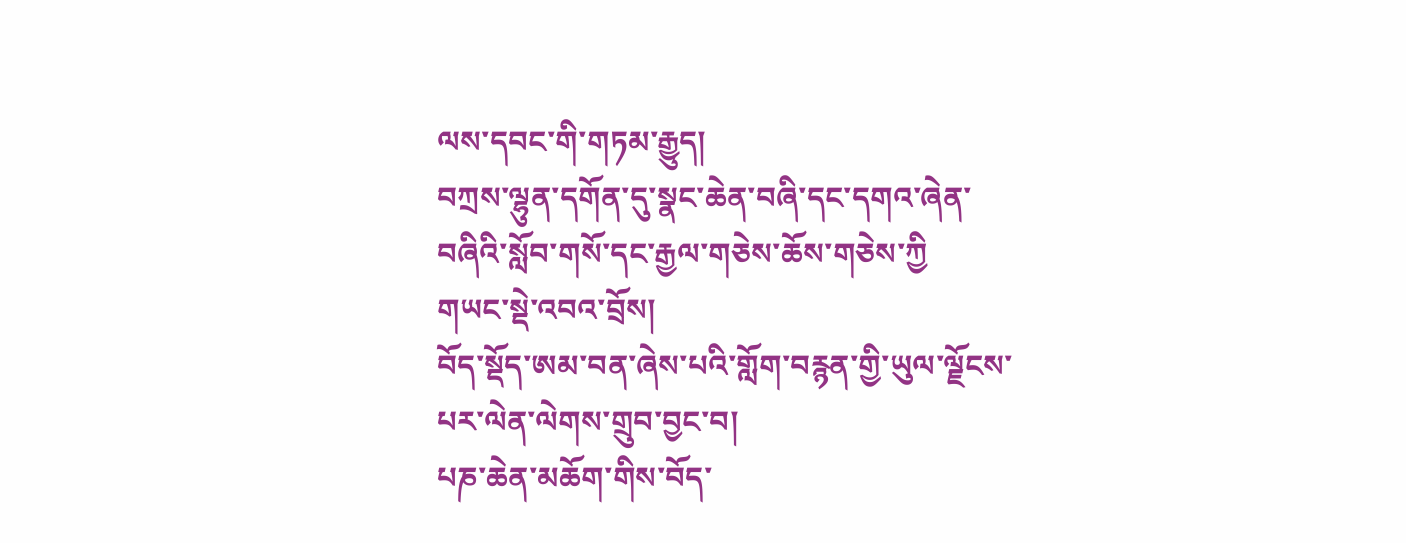ལས་དབང་གི་གཏམ་རྒྱུད།
བཀྲས་ལྷུན་དགོན་དུ་སྣང་ཆེན་བཞི་དང་དགའ་ཞེན་བཞིའི་སློབ་གསོ་དང་རྒྱལ་གཅེས་ཆོས་གཅེས་ཀྱི
གཡང་སྡེ་འབའ་བྲོས།
བོད་སྡོད་ཨམ་བན་ཞེས་པའི་གློག་བརྙན་གྱི་ཡུལ་ལྗོངས་པར་ལེན་ལེགས་གྲུབ་བྱང་བ།
པཎ་ཆེན་མཆོག་གིས་བོད་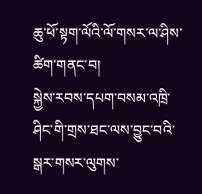ཆུ་ཕོ་སྟག་ལོའི་ལོ་གསར་ལ་ཤིས་ཚིག་གནང་བ།
སྐྱེས་རབས་དཔག་བསམ་འཁྲི་ཤིང་གི་གྲས་ཐང་ལས་བྱུང་བའི་སྒར་གསར་ལུགས་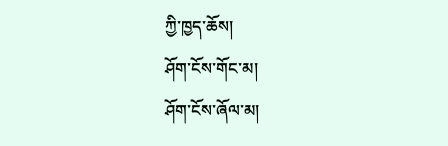ཀྱི་ཁྱད་ཆོས།
ཤོག་ངོས་གོང་མ།
ཤོག་ངོས་ཞོལ་མ།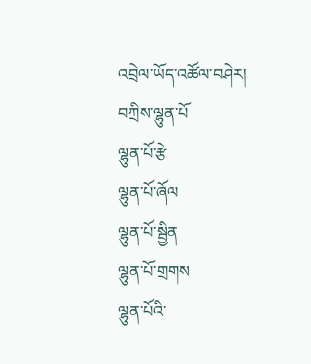འབྲེལ་ཡོད་འཚོལ་བཤེར།
བཀྲིས་ལྷུན་པོ
ལྷུན་པོ་རྩེ
ལྷུན་པོ་ཞོལ
ལྷུན་པོ་སྦྱིན
ལྷུན་པོ་གྲགས
ལྷུན་པོའི་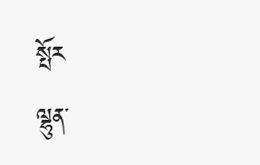སྤོར
ལྷུན་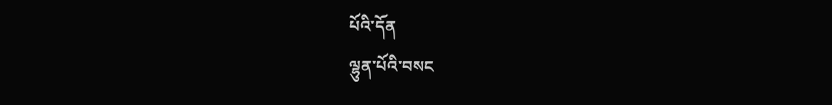པོའི་དོན
ལྷུན་པོའི་བསང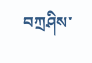བཀྲཤིས་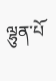ལྷུན་པོ